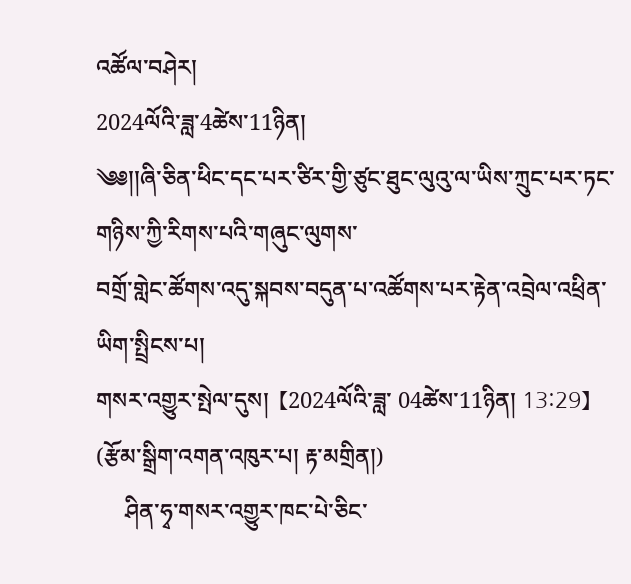འཚོལ་བཤེར།
2024ལོའི་ཟླ་4ཚེས་11ཉིན།
༄༅།།ཞི་ཅིན་ཕིང་དང་པར་ཙིར་གྱི་ཙུང་ཐུང་ལུའུ་ལ་ཡིས་ཀྲུང་པར་ཏང་གཉིས་ཀྱི་རིགས་པའི་གཞུང་ལུགས་
བགྲོ་གླེང་ཚོགས་འདུ་སྐབས་བདུན་པ་འཚོགས་པར་རྟེན་འབྲེལ་འཕྲིན་ཡིག་སྤྲིངས་པ།
གསར་འགྱུར་སྤེལ་དུས།  【2024ལོའི་ཟླ་ 04ཚེས་11ཉིན། 13:29】   (རྩོམ་སྒྲིག་འགན་འཁུར་པ། རྟ་མགྲིན།)
     ཤིན་ཧྭ་གསར་འགྱུར་ཁང་པེ་ཅིང་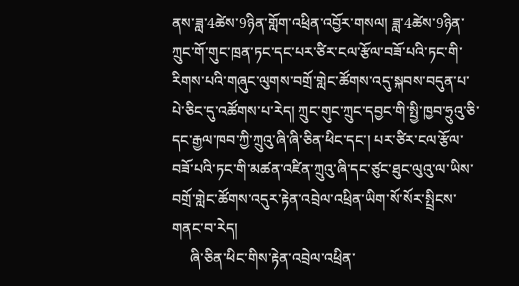ནས་ཟླ་4ཚེས་9ཉིན་གློག་འཕྲིན་འབྱོར་གསལ། ཟླ་4ཚེས་9ཉིན་ཀྲུང་གོ་གུང་ཁྲན་ཏང་དང་པར་ཙིར་ངལ་རྩོལ་བཟོ་པའི་ཏང་གི་རིགས་པའི་གཞུང་ལུགས་བགྲོ་གླེང་ཚོགས་འདུ་སྐབས་བདུན་པ་པེ་ཅིང་དུ་འཚོགས་པ་རེད། ཀྲུང་གུང་ཀྲུང་དབྱང་གི་སྤྱི་ཁྱབ་ཧྲུའུ་ཅི་དང་རྒྱལ་ཁབ་ཀྱི་ཀྲུའུ་ཞི་ཞི་ཅིན་ཕིང་དང་། པར་ཙིར་ངལ་རྩོལ་བཟོ་པའི་ཏང་གི་མཚན་འཛིན་ཀྲུའུ་ཞི་དང་ཙུང་ཐུང་ལུའུ་ལ་ཡིས་བགྲོ་གླེང་ཚོགས་འདུར་རྟེན་འབྲེལ་འཕྲིན་ཡིག་སོ་སོར་སྤྲིངས་གནང་བ་རེད།
     ཞི་ཅིན་ཕིང་གིས་རྟེན་འབྲེལ་འཕྲིན་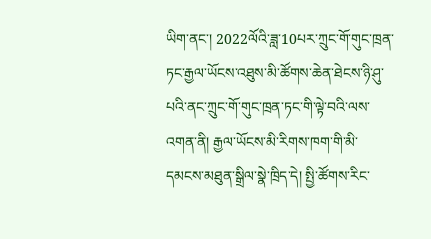ཡིག་ནང་། 2022ལོའི་ཟླ་10པར་ཀྲུང་གོ་གུང་ཁྲན་ཏང་རྒྱལ་ཡོངས་འཐུས་མི་ཚོགས་ཆེན་ཐེངས་ཉི་ཤུ་པའི་ནང་ཀྲུང་གོ་གུང་ཁྲན་ཏང་གི་ལྟེ་བའི་ལས་འགན་ནི། རྒྱལ་ཡོངས་མི་རིགས་ཁག་གི་མི་དམངས་མཐུན་སྒྲིལ་སྣེ་ཁྲིད་དེ། སྤྱི་ཚོགས་རིང་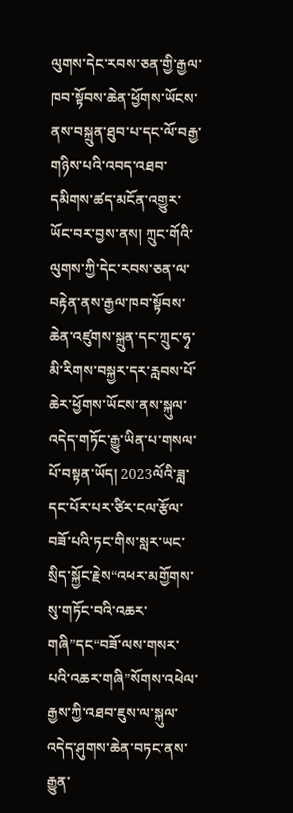ལུགས་དེང་རབས་ཅན་གྱི་རྒྱལ་ཁབ་སྟོབས་ཆེན་ཕྱོགས་ཡོངས་ནས་བསྐྲུན་ཐུབ་པ་དང་ལོ་བརྒྱ་གཉིས་པའི་འབད་འཐབ་དམིགས་ཚད་མངོན་འགྱུར་ཡོང་བར་བྱས་ནས། ཀྲུང་གོའི་ལུགས་ཀྱི་དེང་རབས་ཅན་ལ་བརྟེན་ནས་རྒྱལ་ཁབ་སྟོབས་ཆེན་འཛུགས་སྐྲུན་དང་ཀྲུང་ཧྭ་མི་རིགས་བསྐྱར་དར་རླབས་པོ་ཆེར་ཕྱོགས་ཡོངས་ནས་སྐུལ་འདེད་གཏོང་རྒྱུ་ཡིན་པ་གསལ་པོ་བསྟན་ཡོད། 2023ལོའི་ཟླ་དང་པོར་པར་ཙིར་ངལ་རྩོལ་བཟོ་པའི་ཏང་གིས་སླར་ཡང་སྲིད་སྐྱོང་རྗེས“འཕར་མགྱོགས་སུ་གཏོང་བའི་འཆར་གཞི”དང“བཟོ་ལས་གསར་པའི་འཆར་གཞི”སོགས་འཕེལ་རྒྱས་ཀྱི་འཐབ་ཇུས་ལ་སྐུལ་འདེད་ཤུགས་ཆེན་བཏང་ནས་རྒྱུན་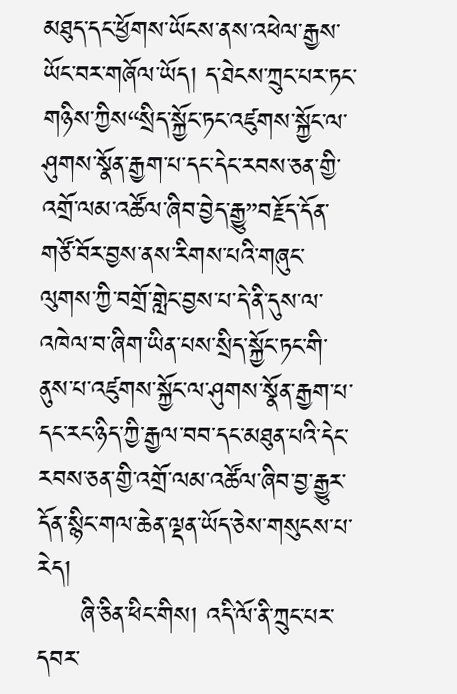མཐུད་དང་ཕྱོགས་ཡོངས་ནས་འཕེལ་རྒྱས་ཡོང་བར་གཞོལ་ཡོད། ད་ཐེངས་ཀྲུང་པར་ཏང་གཉིས་ཀྱིས“སྲིད་སྐྱོང་ཏང་འཛུགས་སྐྱོང་ལ་ཤུགས་སྣོན་རྒྱག་པ་དང་དེང་རབས་ཅན་གྱི་འགྲོ་ལམ་འཚོལ་ཞིབ་བྱེད་རྒྱུ”བརྗོད་དོན་གཙོ་བོར་བྱས་ནས་རིགས་པའི་གཞུང་ལུགས་ཀྱི་བགྲོ་གླེང་བྱས་པ་དེ་ནི་དུས་ལ་འཁེལ་བ་ཞིག་ཡིན་པས་སྲིད་སྐྱོང་ཏང་གི་ནུས་པ་འཛུགས་སྐྱོང་ལ་ཤུགས་སྣོན་རྒྱག་པ་དང་རང་ཉིད་ཀྱི་རྒྱལ་བབ་དང་མཐུན་པའི་དེང་རབས་ཅན་གྱི་འགྲོ་ལམ་འཚོལ་ཞིབ་བྱ་རྒྱུར་དོན་སྙིང་གལ་ཆེན་ལྡན་ཡོད་ཅེས་གསུངས་པ་རེད།
     ཞི་ཅིན་ཕིང་གིས། འདི་ལོ་ནི་ཀྲུང་པར་དབར་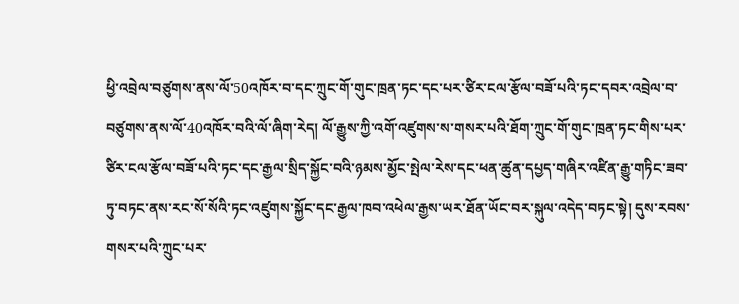ཕྱི་འབྲེལ་བཙུགས་ནས་ལོ་50འཁོར་བ་དང་ཀྲུང་གོ་གུང་ཁྲན་ཏང་དང་པར་ཙིར་ངལ་རྩོལ་བཟོ་པའི་ཏང་དབར་འབྲེལ་བ་བཙུགས་ནས་ལོ་40འཁོར་བའི་ལོ་ཞིག་རེད། ལོ་རྒྱུས་ཀྱི་འགོ་འཛུགས་ས་གསར་པའི་ཐོག་ཀྲུང་གོ་གུང་ཁྲན་ཏང་གིས་པར་ཙིར་ངལ་རྩོལ་བཟོ་པའི་ཏང་དང་རྒྱལ་སྲིད་སྐྱོང་བའི་ཉམས་མྱོང་སྤེལ་རེས་དང་ཕན་ཚུན་དཔྱད་གཞིར་འཛིན་རྒྱུ་གཏིང་ཟབ་ཏུ་བཏང་ནས་རང་སོ་སོའི་ཏང་འཛུགས་སྐྱོང་དང་རྒྱལ་ཁབ་འཕེལ་རྒྱས་ཡར་ཐོན་ཡོང་བར་སྐུལ་འདེད་བཏང་སྟེ། དུས་རབས་གསར་པའི་ཀྲུང་པར་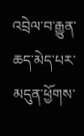འབྲེལ་བ་རྒྱུན་ཆད་མེད་པར་མདུན་ཕྱོགས་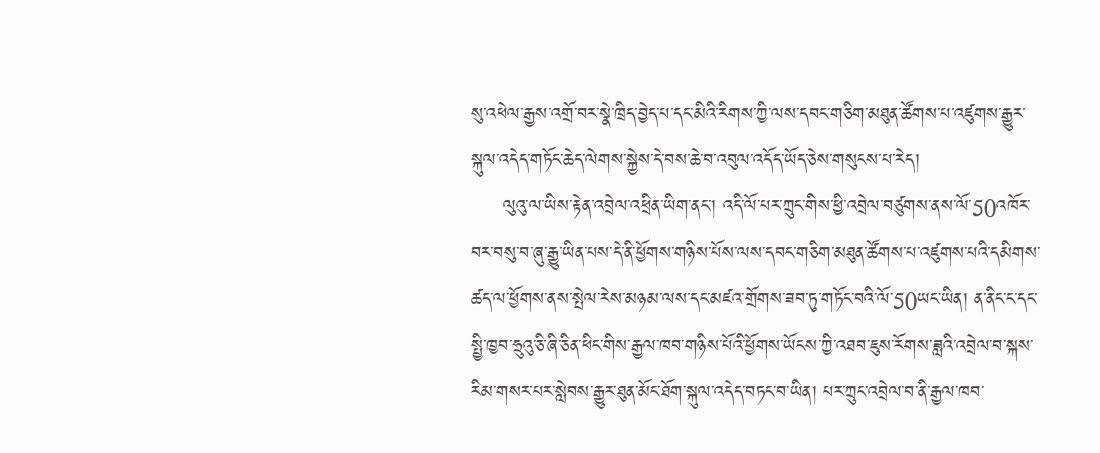སུ་འཕེལ་རྒྱས་འགྲོ་བར་སྣེ་ཁྲིད་བྱེད་པ་དང་མིའི་རིགས་ཀྱི་ལས་དབང་གཅིག་མཐུན་ཚོགས་པ་འཛུགས་རྒྱུར་སྐུལ་འདེད་གཏོང་ཆེད་ལེགས་སྐྱེས་དེ་བས་ཆེ་བ་འབུལ་འདོད་ཡོད་ཅེས་གསུངས་པ་རེད།
     ལུའུ་ལ་ཡིས་རྟེན་འབྲེལ་འཕྲིན་ཡིག་ནང་། འདི་ལོ་པར་ཀྲུང་གིས་ཕྱི་འབྲེལ་བཙུགས་ནས་ལོ་50འཁོར་བར་བསུ་བ་ཞུ་རྒྱུ་ཡིན་པས་དེ་ནི་ཕྱོགས་གཉིས་པོས་ལས་དབང་གཅིག་མཐུན་ཚོགས་པ་འཛུགས་པའི་དམིགས་ཚད་ལ་ཕྱོགས་ནས་སྤེལ་རེས་མཉམ་ལས་དང་མཛའ་གྲོགས་ཟབ་ཏུ་གཏོང་བའི་ལོ་50ཡང་ཡིན། ན་ནིང་ང་དང་སྤྱི་ཁྱབ་ཧྲུའུ་ཅི་ཞི་ཅིན་ཕིང་གིས་རྒྱལ་ཁབ་གཉིས་པོའི་ཕྱོགས་ཡོངས་ཀྱི་འཐབ་ཇུས་རོགས་ཟླའི་འབྲེལ་བ་སྐས་རིམ་གསར་པར་སླེབས་རྒྱུར་ཐུན་མོང་ཐོག་སྐུལ་འདེད་བཏང་བ་ཡིན། པར་ཀྲུང་འབྲེལ་བ་ནི་རྒྱལ་ཁབ་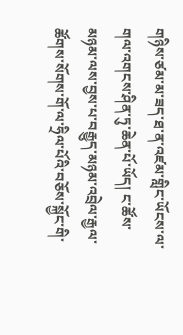གཉིས་ཙམ་མ་ཟད་ཐ་ན་འཛམ་གླིང་ཡོངས་ལ་གལ་འགངས་ཤིན་ཏུ་ཆེན་པོ་ཡོད། ང་ཚོས་མཉམ་ལས་བྱས་པ་བརྒྱུད་མཉམ་འབྲེལ་རྒྱལ་ཚོགས་སོགས་གོ་ལ་ཧྲིལ་པོའི་བཅོས་སྐྱོང་གི་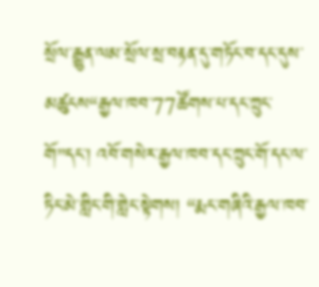སྲོལ་རྒྱུན་ལམ་སྲོལ་སྲ་བརྟན་དུ་གཏོང་བ་དང་དུས་མཚུངས“རྒྱལ་ཁབ་77ཚོགས་པ་དང་ཀྲུང་གོ”དང་། འབོ་གསེར་རྒྱལ་ཁབ་དང་ཀྲུང་གོ་དང་ལ་ཏིང་མེ་གླིང་གི་གླེང་སྟེགས། “རྨང་གཞིའི་རྒྱལ་ཁབ་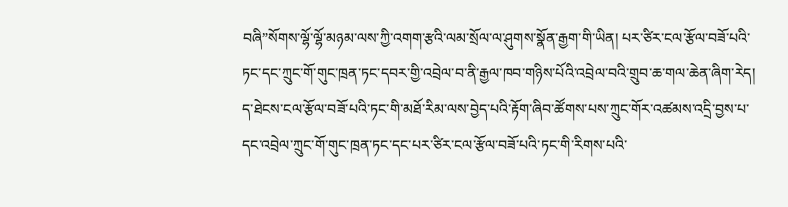བཞི”སོགས་ལྷོ་ལྷོ་མཉམ་ལས་ཀྱི་འགག་རྩའི་ལམ་སྲོལ་ལ་ཤུགས་སྣོན་རྒྱག་གི་ཡིན། པར་ཙིར་ངལ་རྩོལ་བཟོ་པའི་ཏང་དང་ཀྲུང་གོ་གུང་ཁྲན་ཏང་དབར་གྱི་འབྲེལ་བ་ནི་རྒྱལ་ཁབ་གཉིས་པོའི་འབྲེལ་བའི་གྲུབ་ཆ་གལ་ཆེན་ཞིག་རེད། ད་ཐེངས་ངལ་རྩོལ་བཟོ་པའི་ཏང་གི་མཐོ་རིམ་ལས་བྱེད་པའི་རྟོག་ཞིབ་ཚོགས་པས་ཀྲུང་གོར་འཚམས་འདྲི་བྱས་པ་དང་འབྲེལ་ཀྲུང་གོ་གུང་ཁྲན་ཏང་དང་པར་ཙིར་ངལ་རྩོལ་བཟོ་པའི་ཏང་གི་རིགས་པའི་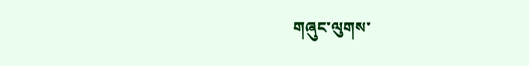གཞུང་ལུགས་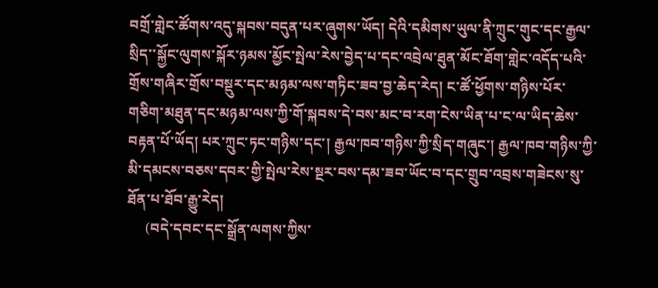བགྲོ་གླེང་ཚོགས་འདུ་སྐབས་བདུན་པར་ཞུགས་ཡོད། དེའི་དམིགས་ཡུལ་ནི་ཀྲུང་གུང་དང་རྒྱལ་སྲིད་་སྐྱོང་ལུགས་སྐོར་ཉམས་མྱོང་སྤེལ་རེས་བྱེད་པ་དང་འབྲེལ་ཐུན་མོང་ཐོག་གླེང་འདོད་པའི་གྲོས་གཞིར་གྲོས་བསྡུར་དང་མཉམ་ལས་གཏིང་ཟབ་བྱ་ཆེད་རེད། ང་ཚོ་ཕྱོགས་གཉིས་པོར་གཅིག་མཐུན་དང་མཉམ་ལས་ཀྱི་གོ་སྐབས་དེ་བས་མང་བ་རག་ངེས་ཡིན་པ་ང་ལ་ཡིད་ཆེས་བརྟན་པོ་ཡོད། པར་ཀྲུང་ཏང་གཉིས་དང་། རྒྱལ་ཁབ་གཉིས་ཀྱི་སྲིད་གཞུང་། རྒྱལ་ཁབ་གཉིས་ཀྱི་མི་དམངས་བཅས་དབར་གྱི་སྤེལ་རེས་སྔར་བས་དམ་ཟབ་ཡོང་བ་དང་གྲུབ་འབྲས་གཟེངས་སུ་ཐོན་པ་ཐོབ་རྒྱུ་རེད།
     (བདེ་དབང་དང་སྒྲོན་ལགས་ཀྱིས་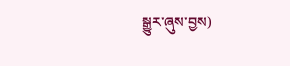སྒྱུར་ཞུས་བྱས)